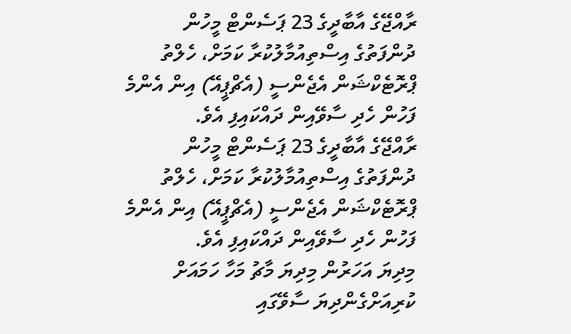ރާއްޖޭގެ އާބާދީގެ 23 ޕަސެންޓް މީހުން ދުންފަތުގެ އިސްތިއުމާލުކުރާ ކަމަށް، ހެލްތު ޕްރޮޓެކްޝަން އެޖެންސީ (އެޗްޕީއޭ) އިން އެންމެ ފަހުން ހެދި ސާވޭއިން ދައްކައިފި އެވެ.
ރާއްޖޭގެ އާބާދީގެ 23 ޕަސެންޓް މީހުން ދުންފަތުގެ އިސްތިއުމާލުކުރާ ކަމަށް، ހެލްތު ޕްރޮޓެކްޝަން އެޖެންސީ (އެޗްޕީއޭ) އިން އެންމެ ފަހުން ހެދި ސާވޭއިން ދައްކައިފި އެވެ.
މިދިޔަ އަހަރުން މިދިޔަ މާޗު މަހާ ހަމައަށް ކުރިއަށްގެންދިޔަ ސާވޭގައި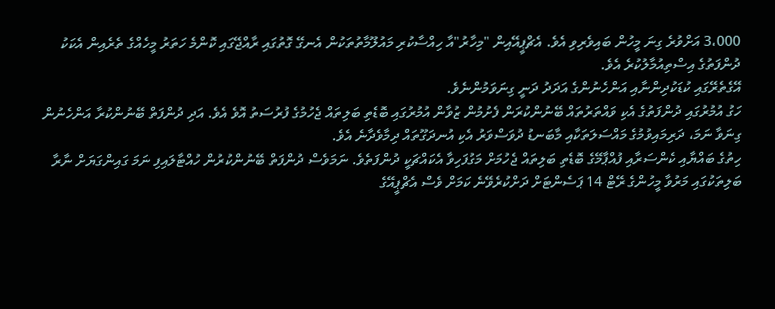3،000 އަށްވުރެ ގިނަ މީހުން ބައިވެރިވި އެވެ. އެޗްޕީއޭއިން "މިހާރު"އާ ހިއްސާކުރި މައުލޫމާތުތަކުން އެނގޭ ގޮތުގައި ރާއްޖޭގައި ކޮންމެ ހަތަރު މީހެއްގެ ތެރެއިން އެކަކު ދުންފަތުގެ އިސްތިއުމާލުކުރެ އެވެ.
އޭގެތެރޭގައި ކުޑަކުދިންނާއި އަންހެނުންގެ އަދަދު ދަނީ ގިނަވަމުންނެވެ.
ހަގު އުމުރުގައި ދުންފަތުގެ އެކި ވައްތަރުތައް ބޭނުންކުރަން ފެށުމުން ޒުވާން އުމުރުގައި ބޮޑެތި ބަލިތައް ޖެހުމުގެ ފުރުސަތު އޮވެ އެވެ. އަދި ދުންފަތް ބޭނުންކުރާ އަންހެނުން ގިނަވާ ނަމަ، ދަރިމައިވުމުގެ މައްސަލަތަކާއި މާބަނޑު ދުވަސްވަރު އެކި އުނދަގޫތައް ދިމާވެދާނެ އެވެ.
ހިތުގެ ބައްޔާއި ކެންސަރާއި ފުއްޕާމޭގެ ބޮޑެތި ބަލިތައް ޖެހުމަށް މަގުފަހިވާ އެކައްޗަކީ ދުންފަތެވެ. ނަމަވެސް ދުންފަތް ބޭނުންކުރުން ހުއްޓާލައިފި ނަމަ ގައިންގަޔަށް ނާރާ ބަލިތަކުގައި މަރުވާ މީހުންގެ ރޭޓް 14 ޕަސެންޓަށް ދަށްކުރެވޭނެ ކަމަށް ވެސް އެޗްޕީއޭގެ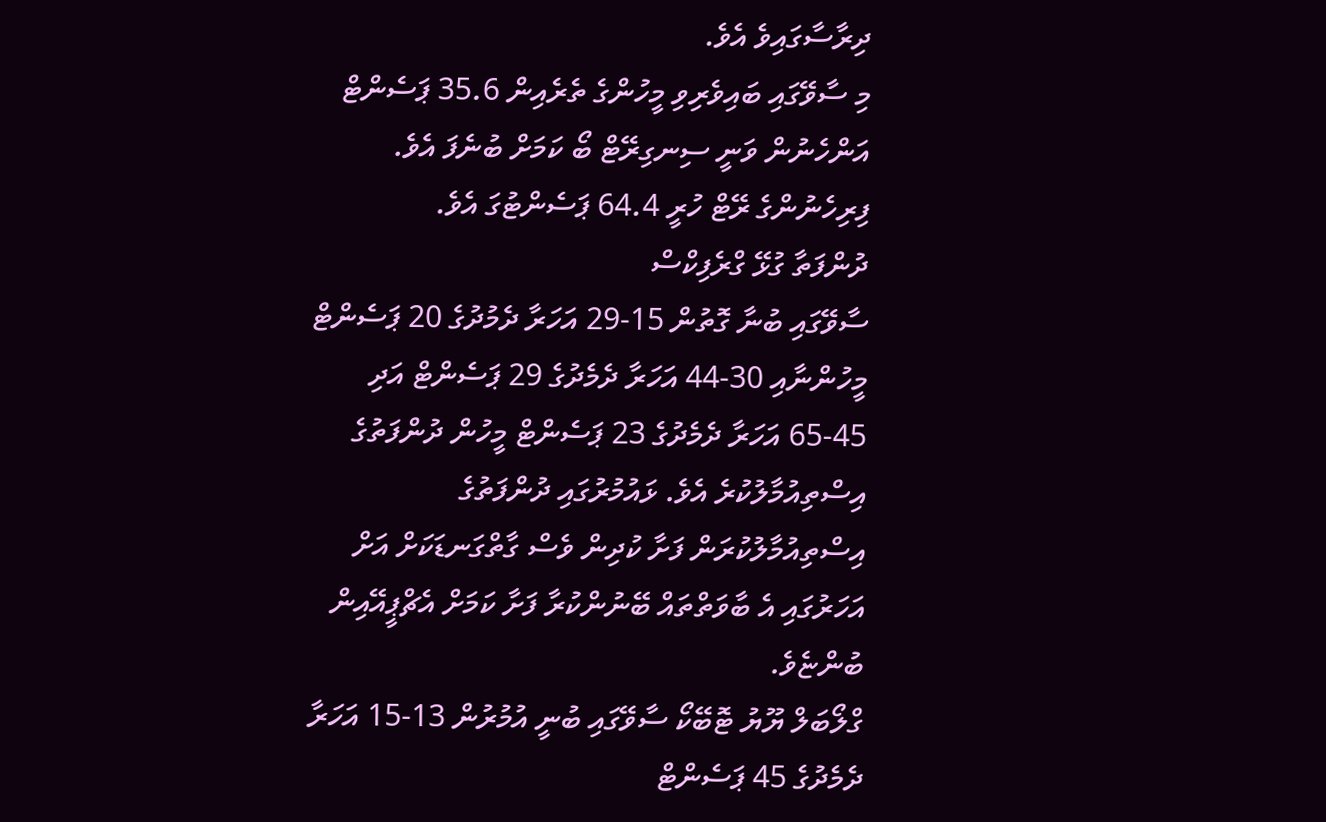ދިރާސާގައިވެ އެވެ.
މި ސާވޭގައި ބައިވެރިވި މީހުންގެ ތެރެއިން 35.6 ޕަސެންޓް އަންހެނުން ވަނީ ސިނގިރޭޓް ބޯ ކަމަށް ބުނެފަ އެވެ. ފިރިހެނުންގެ ރޭޓް ހުރީ 64.4 ޕަސެންޓުގަ އެވެ.
ދުންފަތާ ގުޅޭ ގްރެފިކްސް
ސާވޭގައި ބުނާ ގޮތުން 15-29 އަހަރާ ދެމުދުގެ 20 ޕަސެންޓް މީހުންނާއި 30-44 އަހަރާ ދެމެދުގެ 29 ޕަސެންޓް އަދި 45-65 އަހަރާ ދެމެދުގެ 23 ޕަސެންޓް މީހުން ދުންފަތުގެ އިސްތިއުމާލުކުރެ އެވެ. ޅައުމުރުގައި ދުންފަތުގެ އިސްތިއުމާލުކުރަން ފަށާ ކުދިން ވެސް ގާތްގަނޑަކަށް އަށް އަހަރުގައި އެ ބާވަތްތައް ބޭނުންކުރާ ފަށާ ކަމަށް އެޗްޕީއޭއިން ބުންޏެވެ.
ގްލޯބަލް ޔޫޔު ޓޮބޭކޯ ސާވޭގައި ބުނީ އުމުރުން 13-15 އަހަރާ ދެމެދުގެ 45 ޕަސެންޓް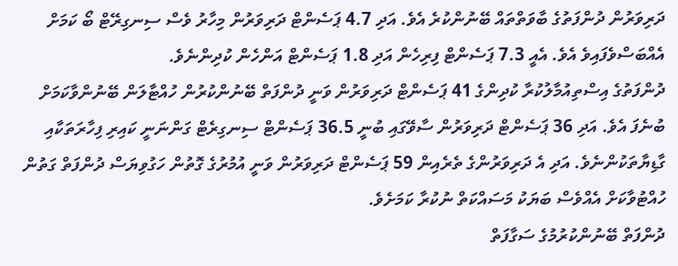ދަރިވަރުން ދުންފަތުގެ ބާވަތްތައް ބޭނުންކުރެ އެވެ. އަދި 4.7 ޕަސެންޓް ދަރިވަރުން މިހާރު ވެސް ސިނގިރޭޓް ބޯ ކަމަށް އެއްބަސްވެފައިވެ އެވެ. އެއީ 7.3 ޕަސެންޓް ފިރިހެން އަދި 1.8 ޕަސެންޓް އަންހެން ކުދިންނެވެ.
ދުންފަތުގެ އިސްތިއުމާލުކުރާ ކުދިންގެ 41 ޕަސެންޓް ދަރިވަރުން ވަނީ ދުންފަތް ބޭނުންކުރުން ހުއްޓާލަން ބޭނުންވާކަމަށް ބުނެފަ އެވެ. އަދި 36 ޕަސެންޓް ދަރިވަރުން ސާވޭގައި ބުނީ 36.5 ޕަސެންޓް ސިނގިރެޓް ގަންނަނީ ކައިރި ފިހާރަތަކާއި ގާޑިޔާތަކުންނެވެ. އަދި އެ ދަރިވަރުންގެ ތެރެއިން 59 ޕަސެންޓް ދަރިވަރުން ވަނީ އުމުރުގެ ގޮތުން ހަގުވިޔަސް ދުންފަތް ގަތުން ހުއްޓުވާކަށް އެއްވެސް ބަޔަކު މަސައްކަތް ނުކުރާ ކަމަށެވެ.
ދުންފަތް ބޭނުންކުރުމުގެ ސަގާފަތް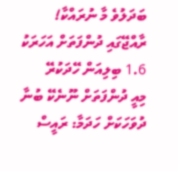ބަދަލުވެ މާ ނުރައްކާ!
ރާއްޖޭގައި ދުންފަތަށް އަހަރަކު 1.6 ބިލިއަން ހޭދަކުރޭ
މިއީ ދުންފަތަށް ނޫނެކޭ ބުނާ ދުވަހަކަށް ހަދަމާ: ރައީސް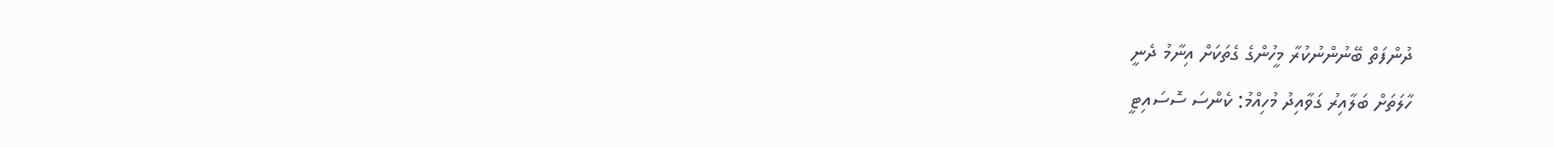ދުންފަތް ބޭނުންނުކުރާ މީހުންގެ ގެތަކަށް އިނާމު ދެނީ
ހާލަތަށް ބަލާއިރު ގަވާއިދު މުހިއްމު: ކެންސަ ސޮސައިޓީ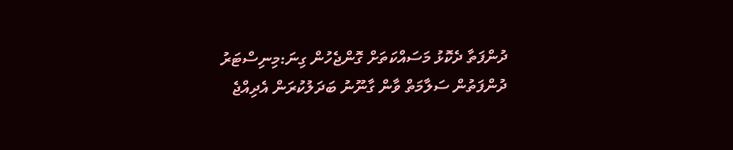ދުންފަތާ ދެކޮޅު މަސައްކަތަށް ގޮންޖެހުން ގިނަ:މިނިސްޓަރު
ދުންފަތުން ސަލާމަތް ވާން ގާނޫނު ބަދަލުކުރަން އެދިއްޖެ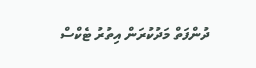ދުންފަތް މަދުކުރަން އިތުރު ޓެކްސް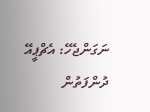ނަގަންޖެހޭ: އެޗްޕީއޭ
ދުންފަތުން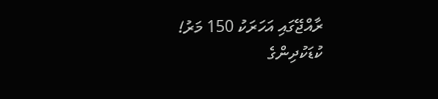ރާއްޖޭގައި އަހަރަކު 150 މަރު!
ކުޑަކުދިންގެ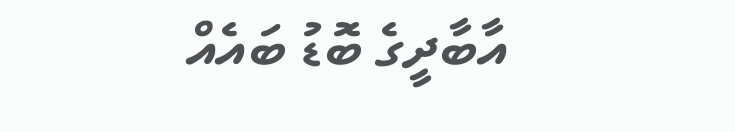އާބާދީގެ ބޮޑު ބައެއް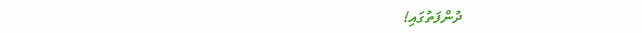ދުންފަތުގައި!